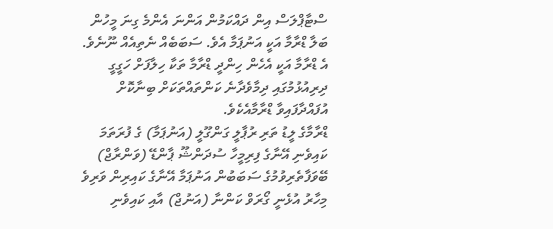ސްޓާޕްލަސް އިން ދައްކަމުން އަންނަ އެންމެ ގިނަ މީހުން ބަލާ ޑްރާމާ އަކީ އަނުޕަމާ އެވެ. ސަބަބެއް ނެތިއެއް ނޫނެވެ. އެ ޑްރާމާ އަކީ އެހެން ހިންދީ ޑްރާމާ ތަކާ ހިލާފަށް ހަގީގީ ދިރިއުޅުމުގައި ދިމާވެދާނެ ކަންތައްތަކަށް ބިނާކޮށް އުފައްދާފައިވާ ޑްރާމާއެކެވެ.
ޑްރާމާގެ ލީޑު ތަރި ރުޕާލީ ގަންގޫލީ (އަނުޕަމާ) ގެ ފުރަތަމަ ކައިވެނި އޭނާގެ ފިރިމީހާ ސުދަންޝޫ ޕާންޑޭ (ވަންރާޖް) ބޭވަފާތެރިވުމުގެ ސަބަބުން އަނުޕަމާ އޭނާގެ ކައިރިން ވަރިވެ މިހާރު އުޅެނީ ގޯރަވް ކަންނާ (އަނުޖް) އާއި ކައިވެނި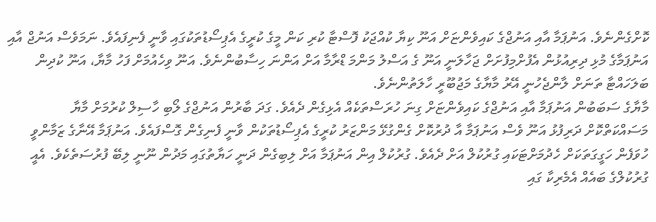ކޮށްގެންނެވެ. އަނުޕަމާ އާއި އަނުޖްގެ ކައިވެންޏަށް އަނޫ ކިޔާ ކުއްޖަކު ފޮސްޓާ ކުރި ކަން މީގެ ކުރީގެ އެޕިސޯޑުތަކުގައި ވާނީ ފެނިފައެވެ. ނަމަވެސް އަނުޖް އާއި އަނުޕަމާގެ މުޅި ދިރިއުޅުން އެފުށްމިފުށަށް ޖަހާލަނީ އަނޫ ގެ އަސްލު މަންމަ ޑްރާމާ އަށް އަންނަ ހިސާބުންނެވެ. އަނޫ ވިހެއުމަށް ފަހު މާޔާ، އަނޫ ކުދިން ބަލަހައްޓާ ތަނަށް ލާންޖެހުނީ އޭރު މާޔާގެ މަޖުބޫރީ ހާލަތުންނެވެ.
މާޔާގެ ސަބަބުން އަނުޕަމާ އާއި އަނުޖްގެ ކައިވެންޏަށް ގިނަ ހުރަސްތަކެއް އެޅިގެން ދެއެވެ. ގަދަ ބާރުން އަނުޖްގެ ލޯބި ހާސިލް ކުރުމަށް މާޔާ މަސައްކަތްކޮށް ދަރިފުޅު އަނޫ ވެސް އަނުޕަމާ އާ ދުރުކޮށް ގެންގުޅޭ މަންޒަރު ކުރީގެ އެޕިސޯޑުތަކުން ވާނީ ފެނިގެން ގޮސްފައެވެ. އަނުޕަމާ އޭނާގެ ޒަމާންވީ ހުވަފެން ހަގީގަތަކަށް ހެދުމަށްޓަކައި ގުރުކުލް އަށް ދެއެވެ. ގުރުކުލް އިން އަނުޕަމާ އަށް ލިބިގެން ދަނީ ހަޔާތުގައި މަދުން ނޫނީ ލިބޭ ފުރުސަތެކެވެ. އެއީ ގުރުކުލްގެ ބައެއް އެމެރިކާ ގައި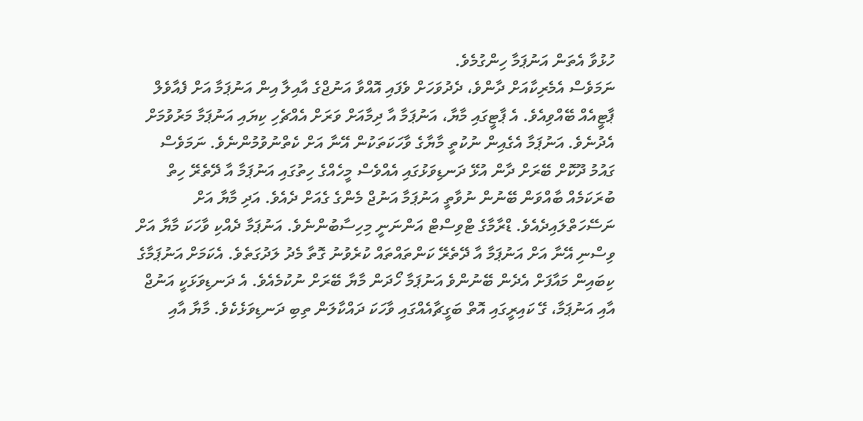ހުޅުވާ އެތަން އަނުޕަމާ ހިންގުމެވެ.
ނަމަވެސް އެމެރިކާއަށް ދާންވެ، ދެދުވަހަށް ވެފައި އޮއްވާ އަނުޖްގެ އާއިލާ އިން އަނުޕަމާ އަށް ފެއާވެލް ޕާޓީއެއް ބޭއްވިއެވެ. އެ ޕާޓީގައި މާޔާ، އަނުޕަމާ އާ ދިމާއަށް ވަރަށް އެއްޗެހި ކިޔައި އަނުޕަމާ މަރުވުމަށް އެދުނެވެ. އަނުޕަމާ އެގެއިން ނުކުތީ މާޔާގެ ވާހަކަތަކުން އޭނާ އަށް ކެތްނުވުމުންނެވެ. ނަމަވެސް ގައުމު ދޫކޮށް ބޭރަށް ދާން އުޅޭ ދަނޑިވަޅުގައި އެއްވެސް މީހެއްގެ ހިތުގައި އަނުޕަމާ އާ ދޭތެރޭ ހިތް ބުރަކަމެއް ބާއްވަން ބޭނުން ނުވާތީ އަނުޕަމާ އަނުޖް މެންގެ ގެއަށް ދެއެވެ. އަދި މާޔާ އަށް ނަސޭހަތްލައިދެއެވެ. ޑްރާމާގެ ޓްވިސްޓް އަންނަނީ މިހިސާބުންނެވެ. އަނުޕަމާ ދެއްކި ވާހަކަ މާޔާ އަށް ވިސްނި އޭނާ އަށް އަނުޕަމާ އާ ދޭތެރޭ ކަންތައްތައް ކުރެވުނު ގޮތާ މެދު ލަދުގަތެވެ. އެކަމަށް އަނުޕަމާގެ ކިބައިން މައާފަށް އެދެން ބޭނުންވެ އަނުޕަމާ ހޯދަން މާޔާ ބޭރަށް ނުކުމެއެވެ. އެ ދަނޑިވަޅަކީ އަނުޖް އާއި އަނުޕަމާ، ގޭ ކައިރީގައި އޮތް ބަގީޗާއެއްގައި ވާހަކަ ދައްކާލަން ތިބި ދަނޑިވަޅެކެވެ. މާޔާ އާއި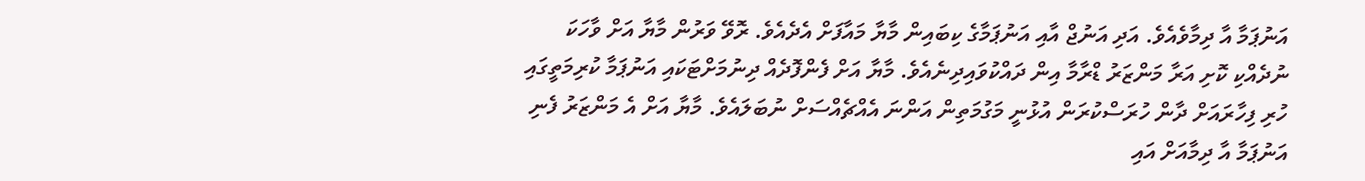އަނުޕަމާ އާ ދިމާވެއެވެ. އަދި އަނުޖް އާއި އަނުޕަމާގެ ކިބައިން މާޔާ މައާފަށް އެދެއެވެ. ރޮވޭ ވަރުން މާޔާ އަށް ވާހަކަ ނުދެއްކި ކޮށި އަރާ މަންޒަރު ޑްރާމާ އިން ދައްކުވައިދިނެއެވެ. މާޔާ އަށް ފެންފޮދެއް ދިނުމަށްޓަކައި އަނުޕަމާ ކުރިމަތީގައި ހުރި ފިހާރައަށް ދާން ހުރަސްކުރަން އުޅުނީ މަގުމަތިން އަންނަ އެއްޗެއްސަށް ނުބަލައެވެ. މާޔާ އަށް އެ މަންޒަރު ފެނި އަނުޕަމާ އާ ދިމާއަށް އައި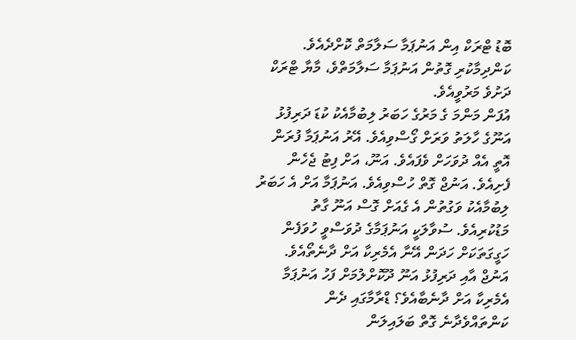ބޮޑު ޓްރަކް އިން އަނުޕަމާ ސަލާމަތް ކޮށްދެއެވެ. ކަންދިމާކުރި ގޮތުން އަނުޕަމާ ސަލާމަތްވެ، މާޔާ ޓްރަކް ދަށުވެ މަރުވީއެވެ.
އުފަން މަންމަ ގެ މަރުގެ ހަބަރު ލިބުމާއެކު ކުޑަ ދަރިފުޅު އަނޫގެ ހާލަތު ވަރަށް ގޯސްވިއެވެ. އޭރު އަނުޕަމާ ފުރަން އޮތީ އެއް ދުވަހަށް ވެފައެވެ. އަނޫ، އަށް ފިޓު ޖެހެން ފެށިއެވެ. އަނުޖް ގޮތް ހުސްވިއެވެ. އަނުޕަމާ އަށް އެ ހަބަރު ލިބުމާއެކު ވަގުތުން އެ ގެއަށް ގޮސް އަނޫ ގާތު މަޑުކުރިއެވެ. ސުވާލަކީ އަނުޕަމާގެ ދުވަސްވީ ހުވަފެން ހަގީގަތަކަށް ހަދަން އޭނާ އެމެރިކާ އަށް ދާނެތޯއެވެ. އަނުޖް އާއި ދަރިފުޅު އަނޫ ދޫކޮށްލުމަށް ފަހު އަނުޕަމާ އެމެރިކާ އަށް ދާނެބާއެވެ؟ ޑްރާމާގައި ދެން ކަންތައްވެދާނެ ގޮތް ބަލައިލަން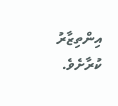އިންތިޒާރު ކުރާށެވެ.